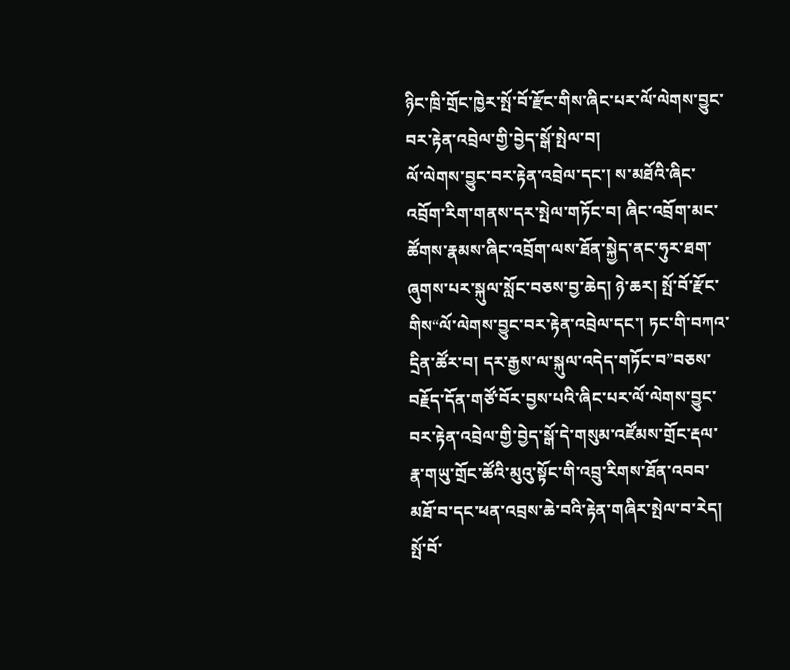ཉིང་ཁྲི་གྲོང་ཁྱེར་སྤོ་བོ་རྫོང་གིས་ཞིང་པར་ལོ་ལེགས་བྱུང་བར་རྟེན་འབྲེལ་གྱི་བྱེད་སྒོ་སྤེལ་བ།
ལོ་ལེགས་བྱུང་བར་རྟེན་འབྲེལ་དང་། ས་མཐོའི་ཞིང་འབྲོག་རིག་གནས་དར་སྤེལ་གཏོང་བ། ཞིང་འབྲོག་མང་ཚོགས་རྣམས་ཞིང་འབྲོག་ལས་ཐོན་སྐྱེད་ནང་ཧུར་ཐག་ཞུགས་པར་སྐུལ་སློང་བཅས་བྱ་ཆེད། ཉེ་ཆར། སྤོ་བོ་རྫོང་གིས“ལོ་ལེགས་བྱུང་བར་རྟེན་འབྲེལ་དང་། ཏང་གི་བཀའ་དྲིན་ཚོར་བ། དར་རྒྱས་ལ་སྐུལ་འདེད་གཏོང་བ”བཅས་བརྗོད་དོན་གཙོ་བོར་བྱས་པའི་ཞིང་པར་ལོ་ལེགས་བྱུང་བར་རྟེན་འབྲེལ་གྱི་བྱེད་སྒོ་དེ་གསུམ་འཛོམས་གྲོང་རྡལ་རྣ་གཡུ་གྲོང་ཚོའི་མུའུ་སྟོང་གི་འབྲུ་རིགས་ཐོན་འབབ་མཐོ་བ་དང་ཕན་འབྲས་ཆེ་བའི་རྟེན་གཞིར་སྤེལ་བ་རེད། སྤོ་བོ་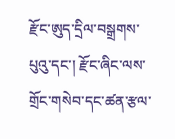རྫོང་ཨུད་དྲིལ་བསྒྲགས་པུའུ་དང་། རྫོང་ཞིང་ལས་གྲོང་གསེབ་དང་ཚན་རྩལ་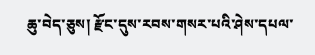ཆུ་བེད་ཅུས། རྫོང་དུས་རབས་གསར་པའི་ཤེས་དཔལ་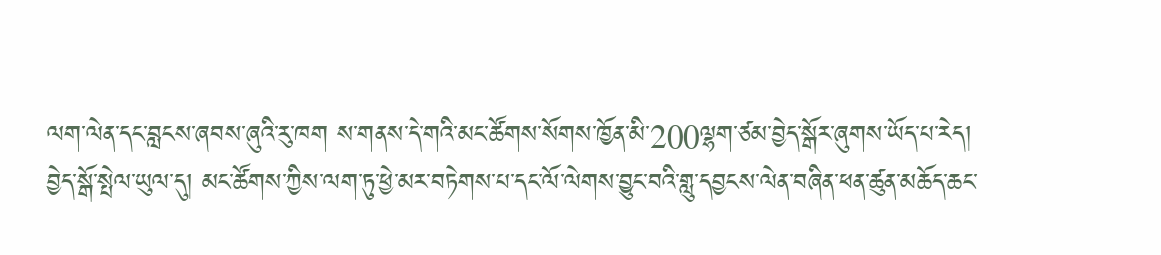ལག་ལེན་དང་བླངས་ཞབས་ཞུའི་རུ་ཁག ས་གནས་དེ་གའི་མང་ཚོགས་སོགས་ཁྱོན་མི་200ལྷག་ཙམ་བྱེད་སྒོར་ཞུགས་ཡོད་པ་རེད།
བྱེད་སྒོ་སྤེལ་ཡུལ་དུ། མང་ཚོགས་ཀྱིས་ལག་ཏུ་ཕྱེ་མར་བཏེགས་པ་དང་ལོ་ལེགས་བྱུང་བའི་གླུ་དབྱངས་ལེན་བཞིན་ཕན་ཚུན་མཆོད་ཆང་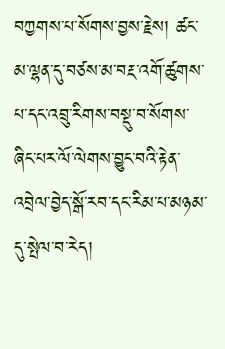བཀྱགས་པ་སོགས་བྱས་རྗེས། ཚང་མ་ལྷན་དུ་བཙས་མ་བརྔ་འགོ་ཚུགས་པ་དང་འབྲུ་རིགས་བསྡུ་བ་སོགས་ཞིང་པར་ལོ་ལེགས་བྱུང་བའི་རྟེན་འབྲེལ་བྱེད་སྒོ་རབ་དང་རིམ་པ་མཉམ་དུ་སྤེལ་བ་རེད།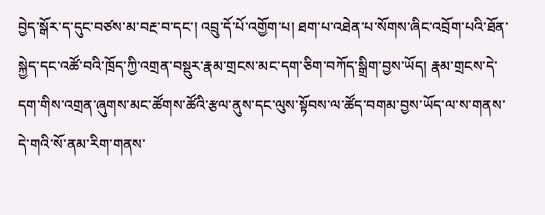བྱེད་སྒོར་ད་དུང་བཙས་མ་བརྔ་བ་དང་། འབྲུ་དོ་པོ་འགྱོག་པ། ཐག་པ་འཐེན་པ་སོགས་ཞིང་འབྲོག་པའི་ཐོན་སྐྱེད་དང་འཚོ་བའི་ཁྲོད་ཀྱི་འགྲན་བསྡུར་རྣམ་གྲངས་མང་དག་ཅིག་བཀོད་སྒྲིག་བྱས་ཡོད། རྣམ་གྲངས་དེ་དག་གིས་འགྲན་ཞུགས་མང་ཚོགས་ཚོའི་རྩལ་ནུས་དང་ལུས་སྟོབས་ལ་ཚོད་བགམ་བྱས་ཡོད་ལ་ས་གནས་དེ་གའི་སོ་ནམ་རིག་གནས་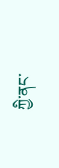ཀྱི་ནང་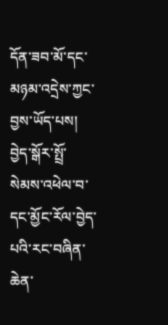དོན་ཟབ་མོ་དང་མཉམ་འདྲེས་ཀྱང་བྱས་ཡོད་པས། བྱེད་སྒོར་སྤྲོ་སེམས་འཕེལ་བ་དང་མྱོང་རོལ་བྱེད་པའི་རང་བཞིན་ཆེན་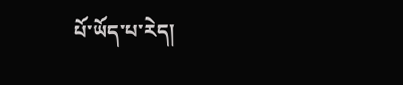པོ་ཡོད་པ་རེད།